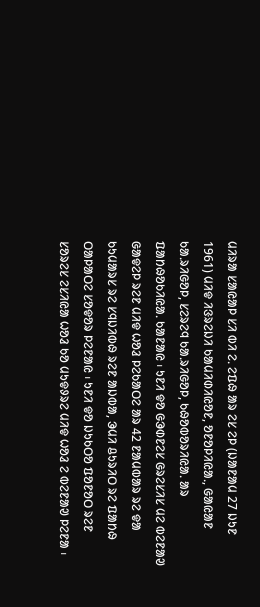ᱢᱤᱨᱟ ᱥᱟᱭᱟᱞ ᱥᱤ ᱵᱤ ᱮᱹ ᱮᱯᱷ ᱟᱨ ᱮᱥ ᱮᱞ (ᱡᱟᱱᱟᱢ 27 ᱡᱩᱱ 1961) ᱢᱤᱫ ᱤᱝᱨᱮᱡᱤ ᱠᱟᱢᱤᱰᱤᱭᱚᱱ, ᱚᱱᱚᱞᱤᱭᱟᱹ, ᱜᱟᱭᱟᱱ ᱠᱟᱹᱨᱤᱜᱚᱞ, ᱥᱮᱨᱮᱧ ᱠᱟᱹᱨᱤᱜᱚᱞ, ᱠᱷᱚᱵᱚᱨᱤᱭᱟᱹ ᱟᱨ ᱯᱟᱴᱷᱚᱠᱤᱭᱟᱹ ᱠᱟᱱᱟᱭ ᱾ ᱩᱱᱤ ᱫᱚ ᱜᱳᱰᱱᱮᱥ ᱜᱨᱮᱥᱤᱥ ᱢᱮ ᱵᱮᱱᱟᱣ ᱜᱟᱫᱮᱞ ᱨᱮᱱ ᱢᱤᱫ ᱦᱚᱲ ᱞᱮᱠᱟᱛᱮ ᱟᱨ 42 ᱱᱟᱢᱵᱟᱨ ᱨᱮ ᱫᱟ ᱠᱩᱢᱟᱨᱥ ᱨᱮ ᱥᱧᱡᱤᱵᱷ ᱨᱮᱱ ᱟᱡᱵᱟ, ᱳᱢᱤ ᱪᱩᱨᱤᱛ ᱨᱮ ᱯᱟᱴᱷ ᱛᱟᱞᱟᱛᱮ ᱥᱚᱫᱚᱨ ᱞᱮᱱᱟᱭ ᱾ ᱩᱱᱤ ᱫᱚ ᱡᱩᱠᱛᱚ ᱯᱚᱱᱚᱛ ᱨᱮᱱ ᱥᱚᱨᱮᱥ ᱮᱥᱤᱭᱟ ᱦᱚᱲ ᱠᱚ ᱢᱩᱫᱽᱨᱮ ᱢᱤᱫ ᱦᱚᱲ ᱮ ᱵᱮᱱᱟᱣ ᱞᱮᱱᱟ ᱾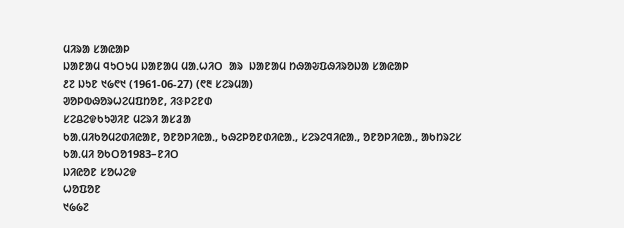ᱢᱤᱨᱟ ᱥᱟᱭᱟᱞ
ᱡᱟᱱᱟᱢ ᱧᱩᱛᱩᱢ ᱡᱟᱱᱟᱢ ᱢᱟᱹᱦᱤᱛ  ᱟᱨ  ᱡᱟᱱᱟᱢ ᱴᱷᱟᱶᱯᱷᱤᱨᱚᱡᱟ ᱥᱟᱭᱟᱞ
᱒᱗ ᱡᱩᱱ ᱑᱙᱖᱑ (1961-06-27) (᱖᱓ ᱥᱮᱨᱢᱟ)
ᱣᱚᱞᱵᱷᱚᱨᱦᱮᱢᱯᱴᱚᱱ, ᱤᱝᱞᱮᱱᱰ
ᱥᱮᱪᱮᱫᱠᱩᱣᱤᱱ ᱢᱮᱨᱤ ᱟᱥᱲᱟ
ᱠᱟᱹᱢᱤᱠᱚᱢᱮᱰᱤᱭᱟᱱ, ᱚᱱᱚᱞᱤᱭᱟᱹ, ᱠᱷᱮᱞᱚᱱᱰᱤᱭᱟᱹ, ᱥᱮᱨᱮᱧᱤᱭᱟᱹ, ᱚᱱᱚᱞᱤᱭᱟᱹ, ᱟᱠᱴᱨᱮᱥ
ᱠᱟᱹᱢᱤ ᱚᱠᱛᱚ1983–ᱱᱤᱛ
ᱡᱤᱭᱚᱱ ᱥᱚᱦᱮᱫ
ᱦᱚᱯᱚᱱ
᱑᱙᱙᱗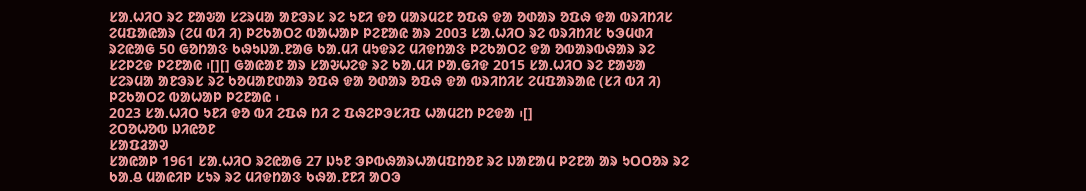ᱥᱟᱹᱦᱤᱛ ᱨᱮ ᱱᱟᱶᱟ ᱥᱮᱨᱢᱟ ᱟᱱᱳᱨᱥ ᱨᱮ ᱩᱱᱤ ᱫᱚ ᱢᱟᱨᱢᱮᱱ ᱚᱯᱷ ᱫᱟ ᱚᱰᱟᱨ ᱚᱯᱷ ᱫᱟ ᱵᱨᱤᱴᱤᱥ ᱮᱢᱯᱟᱭᱟᱨ (ᱮᱢ ᱵᱤ ᱤ) ᱞᱮᱠᱟᱛᱮ ᱵᱟᱦᱟᱞ ᱞᱮᱱᱟᱭ ᱟᱨ 2003 ᱥᱟᱹᱦᱤᱛ ᱨᱮ ᱵᱨᱤᱴᱤᱥ ᱠᱳᱢᱰᱤ ᱨᱮᱭᱟᱜ 50 ᱜᱚᱴᱟᱝ ᱠᱷᱩᱡᱟᱹᱱᱟᱜ ᱠᱟᱹᱢᱤ ᱢᱩᱫᱨᱮ ᱢᱤᱫᱴᱟᱝ ᱞᱮᱠᱟᱛᱮ ᱫᱟ ᱚᱵᱟᱨᱵᱷᱟᱨ ᱨᱮ ᱥᱮᱞᱮᱫ ᱞᱮᱱᱟᱭ ᱾[][] ᱜᱟᱭᱟᱱ ᱟᱨ ᱥᱟᱶᱦᱮᱫ ᱨᱮ ᱠᱟᱹᱢᱤ ᱞᱟᱹᱜᱤᱫ 2015 ᱥᱟᱹᱦᱤᱛ ᱨᱮ ᱱᱟᱶᱟ ᱥᱮᱨᱢᱟ ᱟᱱᱳᱨᱥ ᱨᱮ ᱠᱚᱢᱟᱱᱰᱟᱨ ᱚᱯᱷ ᱫᱟ ᱚᱰᱟᱨ ᱚᱯᱷ ᱫᱟ ᱵᱨᱤᱴᱤᱥ ᱮᱢᱯᱟᱨᱟᱭ (ᱥᱤ ᱵᱤ ᱤ) ᱞᱮᱠᱟᱛᱮ ᱵᱟᱦᱟᱞ ᱞᱮᱱᱟᱭ ᱾
2023 ᱥᱟᱹᱦᱤᱛ ᱩᱱᱤ ᱫᱚ ᱵᱤ ᱮᱯᱷ ᱴᱤ ᱮ ᱯᱷᱮᱞᱳᱥᱤᱯ ᱦᱟᱢᱮᱴ ᱞᱮᱫᱟ ᱾[]
ᱮᱛᱚᱦᱚᱵ ᱡᱤᱭᱚᱱ
ᱥᱟᱯᱲᱟᱣ
ᱥᱟᱭᱟᱞ 1961 ᱥᱟᱹᱦᱤᱛ ᱨᱮᱭᱟᱜ 27 ᱡᱩᱱ ᱳᱞᱵᱷᱟᱨᱦᱟᱢᱯᱴᱚᱱ ᱨᱮ ᱡᱟᱱᱟᱢ ᱞᱮᱱᱟ ᱟᱨ ᱩᱛᱛᱚᱨ ᱨᱮ ᱠᱟᱹᱪ ᱢᱟᱭᱤᱞ ᱥᱩᱨ ᱨᱮ ᱢᱤᱫᱴᱟᱝ ᱠᱷᱟᱹᱱᱱᱤ ᱟᱛᱳ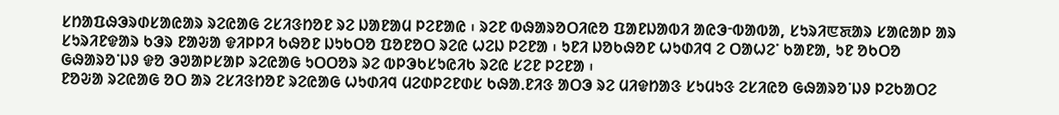ᱥᱴᱟᱯᱷᱳᱨᱰᱥᱟᱭᱟᱨ ᱨᱮᱭᱟᱜ ᱮᱥᱤᱝᱴᱚᱱ ᱨᱮ ᱡᱟᱱᱟᱢ ᱞᱮᱱᱟᱭ ᱾ ᱨᱮᱱ ᱵᱷᱟᱨᱚᱛᱤᱭᱚ ᱯᱟᱱᱡᱟᱵᱤ ᱟᱭᱳᱼᱵᱟᱵᱟ, ᱥᱩᱨᱤꯟꯗᱟᱨ ᱥᱟᱭᱟᱞ ᱟᱨ ᱥᱩᱨᱤᱱᱫᱟᱨ ᱠᱳᱨ ᱱᱟᱶᱟ ᱫᱤᱞᱞᱤ ᱠᱷᱚᱱ ᱡᱩᱠᱛᱚ ᱯᱚᱱᱚᱛ ᱨᱮᱭ ᱦᱮᱡ ᱞᱮᱱᱟ ᱾ ᱩᱱᱤ ᱡᱚᱠᱷᱚᱱ ᱦᱩᱰᱤᱧ ᱮ ᱛᱟᱦᱮᱸ ᱠᱟᱱᱟ, ᱩᱱ ᱚᱠᱛᱚ ᱜᱷᱟᱨᱚᱸᱡᱽ ᱫᱚ ᱳᱣᱟᱞᱥᱟᱞ ᱨᱮᱭᱟᱜ ᱩᱛᱛᱚᱨ ᱨᱮ ᱵᱞᱳᱠᱥᱩᱭᱤᱠ ᱨᱮᱭ ᱥᱮᱱ ᱞᱮᱱᱟ ᱾
ᱱᱚᱶᱟ ᱨᱮᱭᱟᱜ ᱚᱛ ᱟᱨ ᱮᱥᱤᱝᱴᱚᱱ ᱨᱮᱭᱟᱜ ᱦᱩᱰᱤᱧ ᱢᱮᱰᱞᱮᱱᱰᱥ ᱠᱷᱟᱹᱱᱤᱝ ᱟᱛᱳ ᱨᱮ ᱢᱤᱫᱴᱟᱝ ᱥᱩᱢᱩᱝ ᱮᱥᱤᱭᱚ ᱜᱷᱟᱨᱚᱸᱡᱽ ᱞᱮᱠᱟᱛᱮ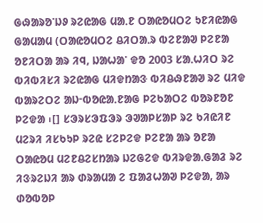ᱜᱷᱟᱨᱚᱸᱡᱽ ᱨᱮᱭᱟᱜ ᱢᱟᱹᱱ ᱛᱟᱭᱚᱢᱛᱮ ᱩᱱᱤᱭᱟᱜ ᱜᱟᱢᱟᱢ (ᱛᱟᱭᱚᱢᱛᱮ ᱪᱤᱛᱟᱹᱨ ᱵᱮᱱᱟᱣ ᱞᱮᱱᱟ ᱚᱱᱤᱛᱟ ᱟᱨ ᱤᱧ, ᱡᱟᱦᱟᱸ ᱫᱚ 2003 ᱥᱟᱹᱦᱤᱛ ᱨᱮ ᱵᱤᱵᱤᱥᱤ ᱨᱮᱭᱟᱜ ᱢᱤᱫᱴᱟᱝ ᱵᱤᱪᱷᱱᱟᱣ ᱨᱮ ᱢᱤᱫ ᱵᱟᱨᱮᱛᱮ ᱟᱡᱼᱵᱚᱭᱟᱹᱱᱟᱜ ᱞᱮᱠᱟᱛᱮ ᱵᱚᱨᱱᱚᱱ ᱞᱮᱫᱟ ᱾[] ᱥᱳᱨᱥᱳᱯᱳᱨ ᱳᱣᱟᱞᱥᱟᱞ ᱨᱮ ᱠᱤᱭᱤᱱ ᱢᱮᱨᱤ ᱤᱥᱠᱩᱞ ᱨᱮᱭ ᱥᱮᱞᱮᱫ ᱞᱮᱱᱟ ᱟᱨ ᱚᱱᱟ ᱛᱟᱭᱚᱢ ᱢᱮᱱᱪᱮᱥᱴᱟᱨ ᱡᱮᱜᱮᱫ ᱵᱤᱨᱫᱟᱹᱜᱟᱲ ᱨᱮ ᱤᱝᱨᱮᱡᱤ ᱟᱨ ᱰᱨᱟᱢᱟ ᱮ ᱯᱟᱲᱦᱟᱣ ᱞᱮᱫᱟ, ᱟᱨ ᱰᱚᱵᱚᱞ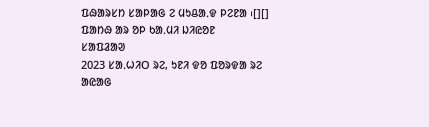ᱯᱷᱟᱨᱥᱴ ᱥᱟᱞᱟᱜ ᱮ ᱢᱩᱪᱟᱹᱫ ᱞᱮᱱᱟ ᱾[][]
ᱯᱟᱴᱷ ᱟᱨ ᱚᱞ ᱠᱟᱹᱢᱤ ᱡᱤᱭᱚᱱ
ᱥᱟᱯᱲᱟᱣ
2023 ᱥᱟᱹᱦᱤᱛ ᱨᱮ, ᱩᱱᱤ ᱫᱚ ᱯᱚᱨᱫᱟ ᱨᱮ ᱟᱭᱟᱜ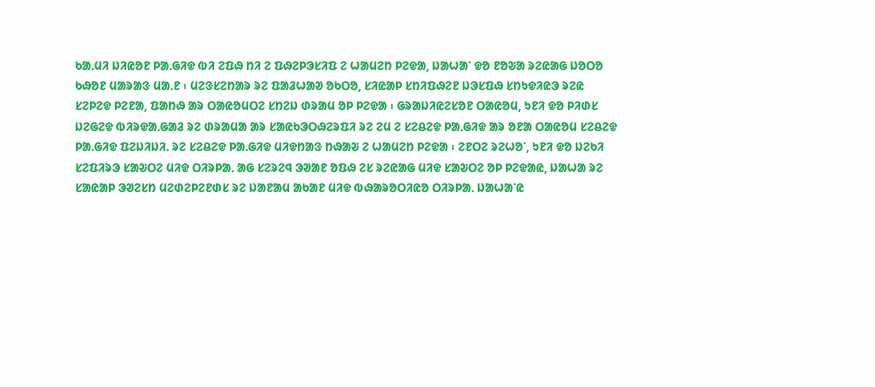ᱠᱟᱹᱢᱤ ᱡᱤᱭᱚᱱ ᱞᱟᱹᱜᱤᱫ ᱵᱤ ᱮᱯᱷ ᱴᱤ ᱮ ᱯᱷᱮᱞᱳᱥᱤᱯ ᱮ ᱦᱟᱢᱮᱴ ᱞᱮᱫᱟ, ᱡᱟᱦᱟᱸ ᱫᱚ ᱱᱚᱶᱟ ᱨᱮᱭᱟᱜ ᱡᱚᱛᱚ ᱠᱷᱚᱱ ᱢᱟᱨᱟᱝ ᱢᱟᱹᱱ ᱾ ᱢᱮᱝᱥᱮᱴᱟᱨ ᱨᱮ ᱯᱟᱲᱦᱟᱣ ᱚᱠᱛᱚ, ᱥᱤᱭᱟᱞ ᱥᱴᱤᱯᱷᱮᱱ ᱡᱳᱥᱯᱷ ᱥᱴᱩᱫᱤᱭᱳ ᱨᱮᱭ ᱥᱮᱞᱮᱫ ᱞᱮᱱᱟ, ᱯᱟᱴᱷ ᱟᱨ ᱛᱟᱭᱚᱢᱛᱮ ᱥᱴᱮᱡ ᱰᱨᱟᱢ ᱚᱞ ᱞᱮᱫᱟ ᱾ ᱜᱨᱟᱡᱤᱭᱮᱥᱚᱱ ᱛᱟᱭᱚᱢ, ᱩᱱᱤ ᱫᱚ ᱞᱤᱰᱥ ᱡᱮᱜᱮᱫ ᱵᱤᱨᱫᱟᱹᱜᱟᱲ ᱨᱮ ᱰᱨᱟᱢᱟ ᱟᱨ ᱥᱟᱭᱠᱳᱛᱷᱮᱨᱯᱤ ᱨᱮ ᱮᱢ ᱮ ᱥᱮᱪᱮᱫ ᱞᱟᱹᱜᱤᱫ ᱟᱨ ᱚᱱᱟ ᱛᱟᱭᱚᱢ ᱥᱮᱪᱮᱫ ᱞᱟᱹᱜᱤᱫ ᱯᱮᱡᱤᱡᱤᱹ ᱨᱮ ᱥᱮᱪᱮᱫ ᱞᱟᱹᱜᱤᱫ ᱢᱤᱫᱴᱟᱝ ᱴᱷᱟᱶ ᱮ ᱦᱟᱢᱮᱴ ᱞᱮᱫᱟ ᱾ ᱮᱱᱛᱮ ᱨᱮᱦᱚᱸ, ᱩᱱᱤ ᱫᱚ ᱡᱮᱠᱤ ᱥᱮᱯᱤᱨᱳ ᱥᱟᱶᱛᱮ ᱢᱤᱫ ᱛᱤᱨᱞᱟᱹ ᱟᱜ ᱥᱮᱨᱮᱧ ᱳᱣᱟᱱ ᱚᱯᱷ ᱮᱥ ᱨᱮᱭᱟᱜ ᱢᱤᱫ ᱥᱟᱶᱛᱮ ᱚᱞ ᱞᱮᱫᱟᱭ, ᱡᱟᱦᱟ ᱨᱮ ᱥᱟᱭᱟᱞ ᱳᱣᱮᱥᱴ ᱢᱮᱰᱮᱞᱮᱱᱰᱥ ᱨᱮ ᱡᱟᱱᱟᱢ ᱟᱠᱟᱱ ᱢᱤᱫ ᱵᱷᱟᱨᱚᱛᱤᱭᱚ ᱛᱤᱨᱞᱟᱹ ᱡᱟᱦᱟᱸᱭ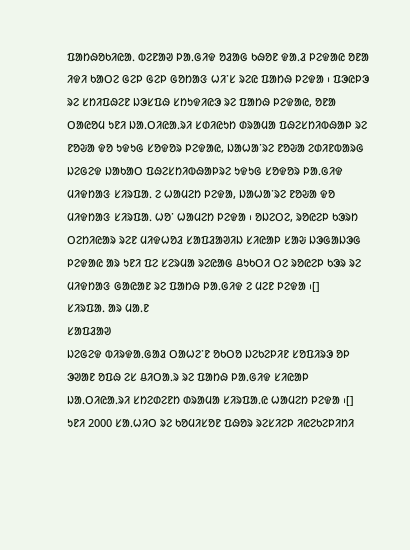ᱯᱟᱴᱷᱚᱠᱤᱭᱟᱹ ᱵᱮᱱᱟᱣ ᱞᱟᱹᱜᱤᱫ ᱚᱲᱟᱜ ᱠᱷᱚᱱ ᱫᱟᱹᱲ ᱞᱮᱫᱟᱭ ᱚᱱᱟ ᱤᱫᱤ ᱠᱟᱛᱮ ᱜᱮᱞ ᱜᱮᱞ ᱜᱚᱴᱟᱝ ᱦᱤᱸᱥ ᱨᱮᱭ ᱯᱟᱴᱷ ᱞᱮᱫᱟ ᱾ ᱯᱳᱭᱞᱳ ᱨᱮ ᱥᱴᱤᱯᱷᱮᱱ ᱡᱳᱥᱯᱷ ᱥᱴᱩᱫᱤᱭᱳ ᱨᱮ ᱯᱟᱴᱷ ᱞᱮᱫᱟᱭ, ᱚᱱᱟ ᱛᱟᱭᱚᱢ ᱩᱱᱤ ᱡᱟᱹᱛᱤᱭᱟᱹᱨᱤ ᱥᱰᱤᱭᱩᱴ ᱰᱨᱟᱢᱟ ᱯᱷᱮᱥᱴᱤᱵᱷᱟᱞ ᱨᱮ ᱱᱚᱶᱟ ᱫᱚ ᱩᱫᱩᱜ ᱥᱚᱫᱚᱨ ᱞᱮᱫᱟᱭ, ᱡᱟᱦᱟᱸᱨᱮ ᱱᱚᱶᱟ ᱮᱰᱤᱱᱵᱟᱨᱜ ᱡᱮᱜᱮᱫ ᱡᱟᱠᱟᱛ ᱯᱷᱮᱥᱴᱤᱵᱷᱟᱞᱨᱮ ᱩᱫᱩᱜ ᱥᱚᱫᱚᱨ ᱞᱟᱹᱜᱤᱫ ᱢᱤᱫᱴᱟᱝ ᱥᱤᱨᱯᱟᱹ ᱮ ᱦᱟᱢᱮᱴ ᱞᱮᱫᱟ, ᱡᱟᱦᱟᱸᱨᱮ ᱱᱚᱶᱟ ᱫᱚ ᱢᱤᱫᱴᱟᱝ ᱥᱤᱨᱯᱟᱹ ᱦᱚᱸ ᱦᱟᱢᱮᱴ ᱞᱮᱫᱟ ᱾ ᱚᱡᱮᱛᱮ, ᱨᱚᱭᱮᱞ ᱠᱳᱨᱴ ᱛᱮᱴᱤᱭᱟᱨ ᱨᱮᱱ ᱢᱤᱫᱦᱚᱲ ᱥᱟᱯᱲᱟᱣᱤᱡ ᱥᱤᱭᱟᱞ ᱥᱟᱶ ᱡᱳᱜᱟᱡᱳᱜ ᱞᱮᱫᱟᱭ ᱟᱨ ᱩᱱᱤ ᱯᱮ ᱥᱮᱨᱢᱟ ᱨᱮᱭᱟᱜ ᱪᱩᱠᱛᱤ ᱛᱮ ᱨᱚᱭᱮᱞ ᱠᱳᱨ ᱨᱮ ᱢᱤᱫᱴᱟᱝ ᱜᱟᱭᱟᱱ ᱨᱮ ᱯᱟᱴᱷ ᱞᱟᱹᱜᱤᱫ ᱮ ᱢᱮᱱ ᱞᱮᱫᱟ ᱾[]
ᱥᱤᱨᱯᱟᱹ ᱟᱨ ᱢᱟᱹᱱ
ᱥᱟᱯᱲᱟᱣ
ᱡᱮᱜᱮᱫ ᱵᱤᱨᱫᱟᱹᱜᱟᱲ ᱛᱟᱦᱮᱸᱱ ᱚᱠᱛᱚ ᱡᱮᱠᱮᱞᱤᱱ ᱥᱚᱯᱤᱨᱳ ᱚᱞ ᱳᱣᱟᱱ ᱚᱯᱷ ᱮᱥ ᱪᱤᱛᱟᱹᱨ ᱨᱮ ᱯᱟᱴᱷ ᱞᱟᱹᱜᱤᱫ ᱥᱤᱭᱟᱞ ᱡᱟᱹᱛᱤᱭᱟᱹᱨᱤ ᱥᱴᱮᱰᱮᱱᱴ ᱰᱨᱟᱢᱟ ᱥᱤᱨᱯᱟᱹᱭ ᱦᱟᱢᱮᱴ ᱞᱮᱫᱟ ᱾[] ᱩᱱᱤ 2000 ᱥᱟᱹᱦᱤᱛ ᱨᱮ ᱠᱚᱢᱤᱥᱚᱱ ᱯᱷᱚᱨ ᱨᱮᱥᱤᱮᱞ ᱤᱭᱮᱠᱮᱞᱤᱴᱤ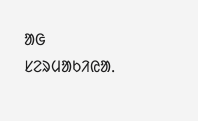ᱟᱜ ᱥᱮᱨᱢᱟᱠᱤᱭᱟᱹ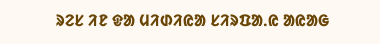ᱨᱮᱥ ᱤᱱ ᱫᱟ ᱢᱤᱰᱤᱭᱟ ᱥᱤᱨᱯᱟᱹᱭ ᱟᱭᱟᱜ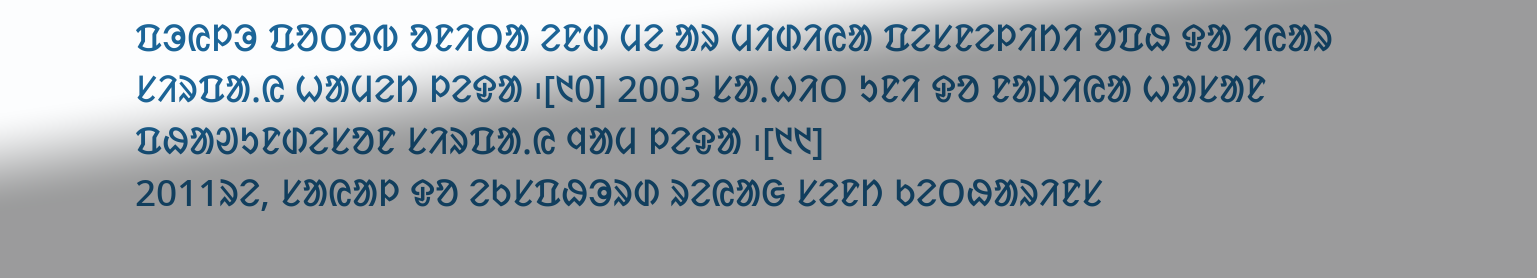ᱯᱳᱭᱞᱳ ᱯᱚᱛᱚᱵ ᱚᱱᱤᱛᱟ ᱮᱱᱰ ᱢᱮ ᱟᱨ ᱢᱤᱰᱤᱭᱟ ᱯᱮᱥᱱᱮᱞᱤᱴᱤ ᱚᱯᱷ ᱫᱟ ᱤᱭᱟᱨ ᱥᱤᱨᱯᱟᱹᱭ ᱦᱟᱢᱮᱴ ᱞᱮᱫᱟ ᱾[᱑᱐] 2003 ᱥᱟᱹᱦᱤᱛ ᱩᱱᱤ ᱫᱚ ᱱᱟᱡᱤᱭᱟ ᱦᱟᱥᱟᱱ ᱯᱷᱟᱣᱩᱱᱰᱮᱥᱚᱱ ᱥᱤᱨᱯᱟᱹᱭ ᱧᱟᱢ ᱞᱮᱫᱟ ᱾[᱑᱑]
2011ᱨᱮ, ᱥᱟᱭᱟᱞ ᱫᱚ ᱮᱠᱥᱯᱷᱳᱨᱰ ᱨᱮᱭᱟᱜ ᱥᱮᱱᱴ ᱠᱮᱛᱷᱟᱨᱤᱱᱥ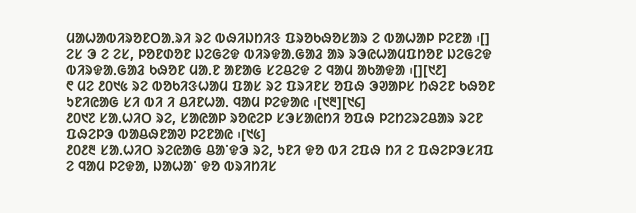ᱢᱟᱦᱟᱵᱤᱨᱚᱱᱛᱟᱹᱨᱤ ᱨᱮ ᱵᱷᱤᱡᱴᱤᱝ ᱯᱨᱚᱠᱷᱚᱥᱟᱨ ᱮ ᱵᱟᱦᱟᱞ ᱞᱮᱱᱟ ᱾[] ᱮᱥ ᱳ ᱮ ᱮᱥ, ᱞᱚᱱᱰᱚᱱ ᱡᱮᱜᱮᱫ ᱵᱤᱨᱫᱟᱹᱜᱟᱲ ᱟᱨ ᱨᱳᱭᱦᱟᱢᱯᱴᱚᱱ ᱡᱮᱜᱮᱫ ᱵᱤᱨᱫᱟᱹᱜᱟᱲ ᱠᱷᱚᱱ ᱢᱟᱹᱱ ᱟᱱᱟᱜ ᱥᱮᱪᱮᱫ ᱮ ᱧᱟᱢ ᱟᱠᱟᱫᱟ ᱾[][᱑᱒]
᱖ ᱢᱮ ᱒᱐᱑᱕ ᱨᱮ ᱵᱚᱠᱤᱝᱦᱟᱢ ᱯᱟᱥ ᱨᱮ ᱯᱨᱤᱱᱥ ᱚᱯᱷ ᱳᱣᱟᱞᱥ ᱴᱷᱮᱱ ᱠᱷᱚᱱ ᱩᱱᱤᱭᱟᱜ ᱥᱤ ᱵᱤ ᱤ ᱪᱤᱱᱦᱟᱹ ᱧᱟᱢ ᱞᱮᱫᱟᱭ ᱾[᱑᱓][᱑᱔]
᱒᱐᱑᱗ ᱥᱟᱹᱦᱤᱛ ᱨᱮ, ᱥᱟᱭᱟᱞ ᱨᱚᱭᱮᱞ ᱥᱳᱥᱟᱭᱴᱤ ᱚᱯᱷ ᱞᱮᱴᱮᱨᱮᱪᱟᱨ ᱨᱮᱱ ᱯᱷᱮᱞᱳ ᱵᱟᱪᱷᱱᱟᱣ ᱞᱮᱱᱟᱭ ᱾[᱑᱕]
᱒᱐᱒᱓ ᱥᱟᱹᱦᱤᱛ ᱨᱮᱭᱟᱜ ᱪᱟᱸᱫᱳ ᱨᱮ, ᱩᱱᱤ ᱫᱚ ᱵᱤ ᱮᱯᱷ ᱴᱤ ᱮ ᱯᱷᱮᱞᱳᱥᱤᱯ ᱮ ᱧᱟᱢ ᱞᱮᱫᱟ, ᱡᱟᱦᱟᱸ ᱫᱚ ᱵᱨᱤᱴᱤᱥ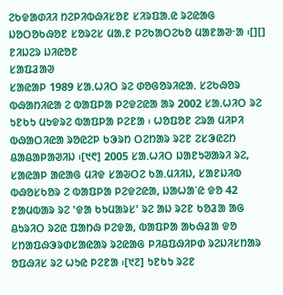ᱮᱠᱫᱟᱰᱤᱤ ᱴᱮᱞᱤᱵᱷᱤᱥᱚᱱ ᱥᱤᱨᱯᱟᱹᱭ ᱨᱮᱭᱟᱜ ᱡᱚᱛᱚᱠᱷᱚᱱ ᱥᱚᱨᱮᱥ ᱢᱟᱹᱱ ᱞᱮᱠᱟᱛᱮᱠᱚ ᱢᱟᱱᱟᱣᱼᱟ ᱾[][]
ᱱᱤᱡᱮᱨ ᱡᱤᱭᱚᱱ
ᱥᱟᱯᱲᱟᱣ
ᱥᱟᱭᱟᱞ 1989 ᱥᱟᱹᱦᱤᱛ ᱨᱮ ᱰᱚᱜᱚᱨᱤᱭᱟᱹ ᱥᱮᱠᱷᱚᱨ ᱵᱷᱟᱴᱤᱭᱟ ᱮ ᱵᱟᱯᱞᱟ ᱞᱮᱫᱮᱭᱟ ᱟᱨ 2002 ᱥᱟᱹᱦᱤᱛ ᱨᱮ ᱩᱱᱠᱩ ᱢᱩᱫᱨᱮ ᱵᱟᱯᱞᱟ ᱞᱮᱱᱟ ᱾ ᱦᱚᱯᱚᱱ ᱮᱨᱟ ᱢᱤᱞᱤ ᱵᱷᱟᱛᱤᱭᱟ ᱨᱚᱭᱮᱞ ᱠᱳᱨᱴ ᱛᱮᱴᱟᱨ ᱨᱮᱱ ᱮᱥᱳᱭᱮᱴ ᱪᱟᱪᱟᱞᱟᱣᱤᱡ ᱾[᱑᱖] 2005 ᱥᱟᱹᱦᱤᱛ ᱡᱟᱱᱩᱣᱟᱨᱤ ᱨᱮ, ᱥᱟᱭᱟᱞ ᱟᱭᱟᱜ ᱢᱤᱫ ᱥᱟᱶᱛᱮ ᱠᱟᱹᱢᱤᱤᱡ, ᱥᱟᱱᱡᱤᱵ ᱵᱷᱚᱥᱠᱚᱨ ᱮ ᱵᱟᱯᱞᱟ ᱞᱮᱫᱮᱭᱟ, ᱡᱟᱦᱟᱸᱭ ᱫᱚ 42 ᱱᱟᱢᱵᱟᱨ ᱨᱮ 'ᱫᱟ ᱠᱩᱢᱟᱨᱥ' ᱨᱮ ᱟᱡ ᱨᱮᱱ ᱠᱚᱲᱟ ᱟᱜ ᱪᱩᱨᱤᱛ ᱨᱮᱭ ᱯᱟᱴᱷ ᱞᱮᱫᱟ, ᱵᱟᱯᱞᱟ ᱟᱠᱷᱲᱟ ᱫᱚ ᱥᱴᱟᱯᱷᱳᱨᱰᱥᱟᱭᱟᱨ ᱨᱮᱭᱟᱜ ᱞᱤᱪᱯᱷᱤᱞᱰ ᱨᱮᱡᱤᱥᱴᱟᱨ ᱚᱯᱷᱤᱥ ᱨᱮ ᱦᱩᱭ ᱞᱮᱱᱟ ᱾[᱑᱗] ᱩᱱᱠᱩ ᱨᱮᱱ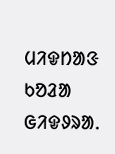ᱢᱤᱫᱴᱟᱝ ᱠᱚᱲᱟ ᱜᱤᱫᱽᱨᱟᱹ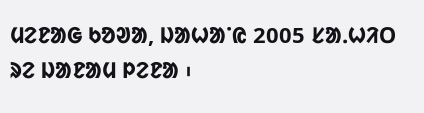ᱢᱮᱱᱟᱜ ᱠᱚᱣᱟ, ᱡᱟᱦᱟᱸᱭ 2005 ᱥᱟᱹᱦᱤᱛ ᱨᱮ ᱡᱟᱱᱟᱢ ᱞᱮᱱᱟ ᱾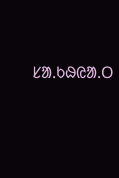ᱥᱟᱹᱠᱷᱭᱟᱹᱛ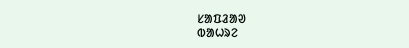ᱥᱟᱯᱲᱟᱣ
ᱵᱟᱦᱨᱮ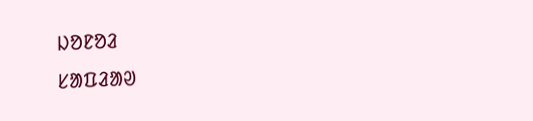ᱡᱚᱱᱚᱲ
ᱥᱟᱯᱲᱟᱣ